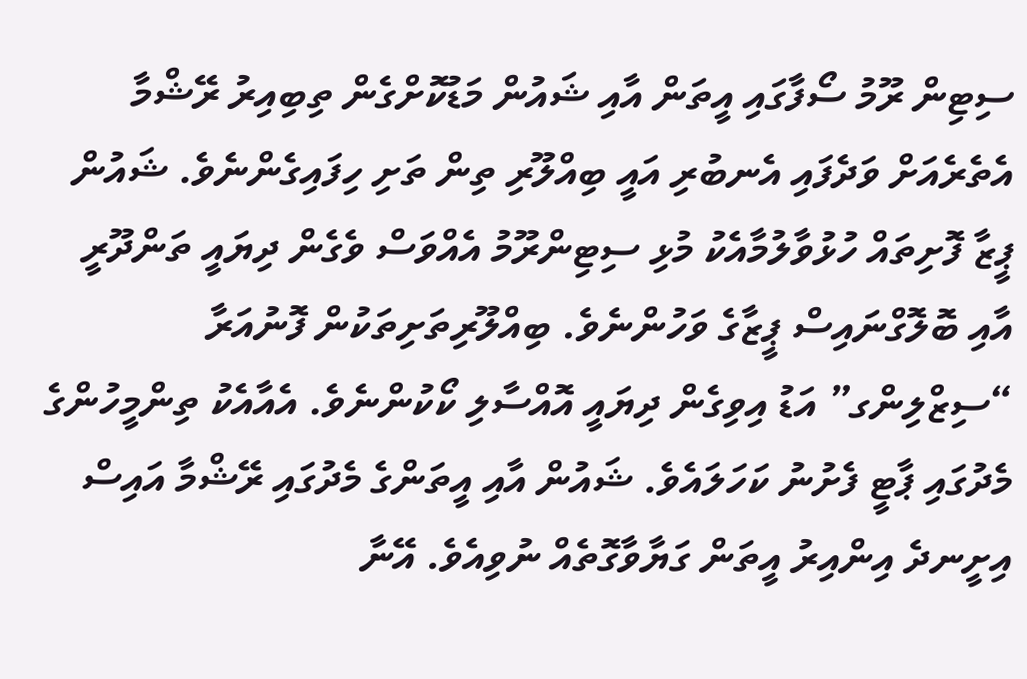ސިޓިން ރޫމު ސޯފާގައި އީތަން އާއި ޝައުން މަޑުކޮށްގެން ތިބިއިރު ރޭޝްމާ އެތެރެއަށް ވަދެފައި އެނބުރި އައީ ބިއްލޫރި ތިން ތަށި ހިފައިގެންނެވެ. ޝައުން ޕީޒާ ފޮށިތައް ހުޅުވާލުމާއެކު މުޅި ސިޓިންރޫމު އެއްވަސް ވެގެން ދިޔައީ ތަންދޫރީ އާއި ބޮލޮގްނައިސް ޕީޒާގެ ވަހުންނެވެ. ބިއްލޫރިތަށިތަކުން ފޮނުއަރާ “ސިޒްލިންގ” އަޑު އިވިގެން ދިޔައީ އޮއްސާލި ކޯކުންނެވެ. އެއާއެކު ތިންމީހުންގެ މެދުގައި ޕާޓީ ފެށުނު ކަހަލައެވެ. ޝައުން އާއި އީތަންގެ މެދުގައި ރޭޝްމާ އައިސް އިށީނދެ އިންއިރު އީތަން ގަޔާވާގޮތެއް ނުވިއެވެ. އޭނާ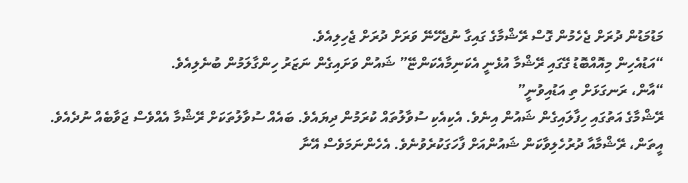މަޑުމަޑުން ދުރަށް ޖެހެމުން ގޮސް ރޭޝްމާގެ ގައިގާ ނުޖެހޭނޭ ވަރަށް ދުރަށް ޖެހިލިއެވެ.
“އަޑުއެހިން މިއޮއްބޮޑު ގޭގައި ރޭޝްމާ އުޅެނީ އެކަނިމާއެކަންޏޭ” ޝައުން ވަށައިގެން ނަޒަރު ހިންގާލަމުން ބުނެލިއެވެ.
“އާން، ރަނގަޅަށް ތި އަޑުއިވުނީ”
ރޭޝްމާގެ އަތުގައި ހިފާލައިގެން ޝައުން އިނެވެ. އެކިއެކި ސުވާލުތައް ކުރަމުން ދިޔައެވެ. ބައެއް ސުވާލުތަކަށް ރޭޝްމާ އެއްވެސް ޖަވާބެއް ނުދެއެވެ. އީތަން، ރޭޝްމާއާ ދުރުހެލިވާކަން ޝައުންއަށް ފާހަގަކުރެވުނެވެ. އެހެންނަމަވެސް އޭނާ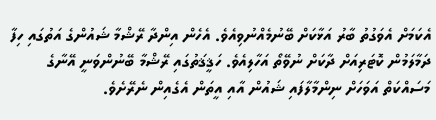އެކަމަށް އެވަގުތު ބާރު އަޅާކަށް ބޭނުމެއްނުވިއެވެ. އެހެން އިންދާ ރޭޝްމާ ޝައުންގެ އަތުގައި ހިފާ ދަމާލަމުން ކޮޓަރިއަށް ދާކަށް ނުވޭތޯ އަހާލިއެވެ. ހަޤީޤަތުގައި ރޭޝްމާ ބޭނުންވަނީ އޭނާގެ މަސައްކަތް އަވަހަށް ނިންމާލާފައި ޝައުން އާއި އީތަން އެގެއިން ނެރޭށެވެ.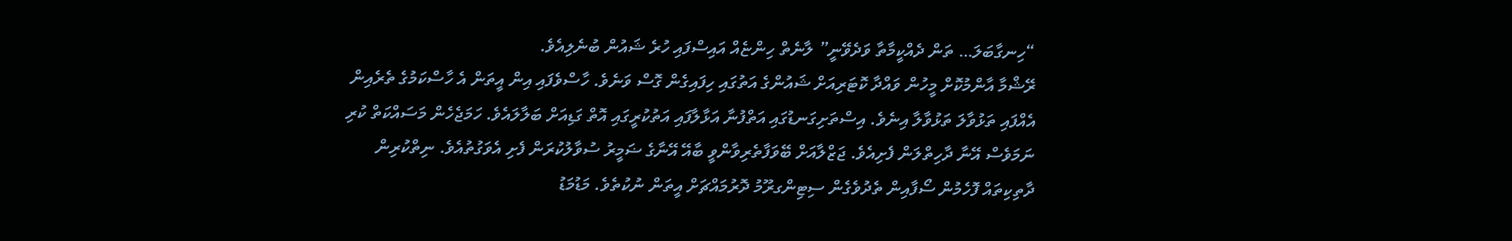“ހިނގާބަލަ… ތަން ދެއްކީމާތާ ވަދެވޭނީ” ލާނެތް ހިންޏެއް އައިސްފައި ހުރެ ޝައުން ބުނެލިއެވެ.
ރޭޝްމާ އާންމުކޮށް މީހުން ވައްދާ ކޮޓަރިއަށް ޝައުންގެ އަތުގައި ހިފައިގެން ގޮސް ވަނެވެ. ހާސްވެފައި އިން އީތަން އެ ހާސްކަމުގެ ތެރެއިން އެއްފައި ތަޅުވާލަ ތަޅުވާލާ އިނެވެ. އިސްތަށިގަނޑުގައި އަތްފުނާ އަޅާލާފައި އަތުކުރީގައި އޮތް ގަޑިއަށް ބަލާލައެވެ. ހަމަޖެހެން މަސައްކަތް ކުރި ނަމަވެސް އޭނާ ދާހިތްލަން ފެށިއެވެ. ޖަޒްލާއަށް ބޭވަފާތެރިވާންވީ ބާއޭ އޭނާގެ ޟަމީރު ސުވާލުކުރަން ފެށި އެވަގުތުއެވެ. ނިތްކުރިން ދާތިކިތައް ފޮހެމުން ސޯފާއިން ތެދުވެގެން ސިޓިންގރޫމު ދޮރުމައްޗަށް އީތަން ނުކުތެވެ. މަޑުމަޑު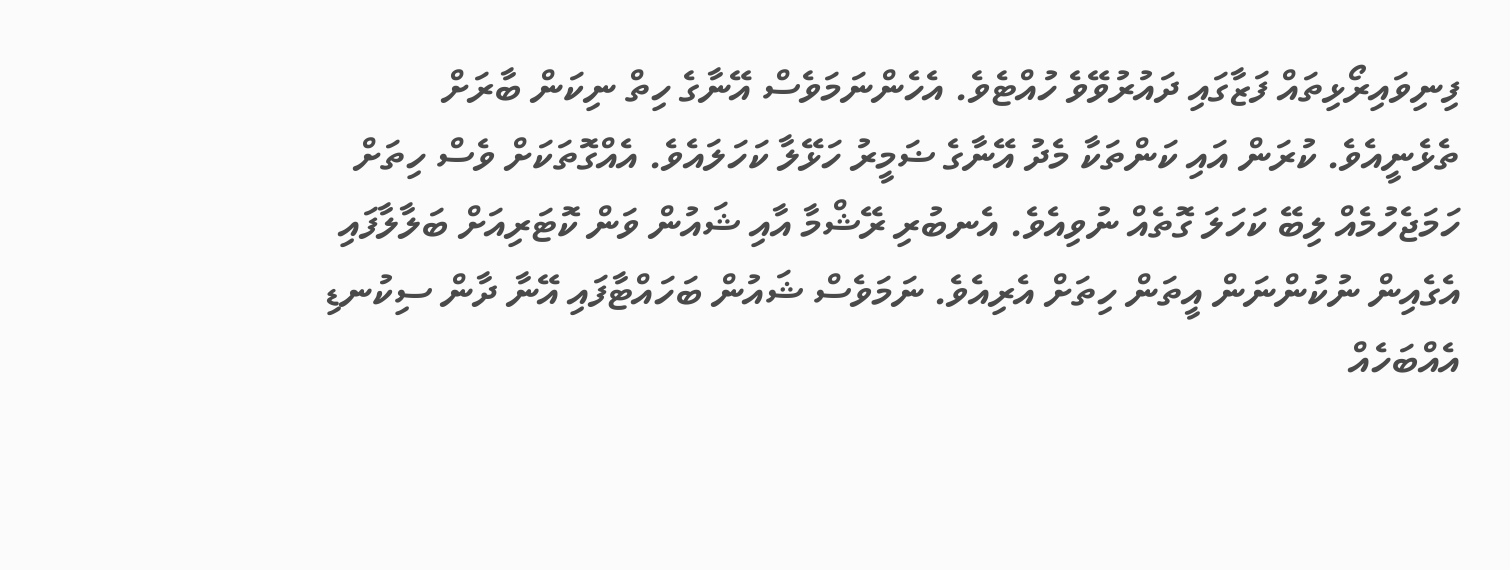ފިނިވައިރޯޅިތައް ފަޒާގައި ދައުރުވޭވެ ހުއްޓެވެ. އެހެންނަމަވެސް އޭނާގެ ހިތް ނިކަން ބާރަށް ތެޅެނީއެވެ. ކުރަން އައި ކަންތަކާ މެދު އޭނާގެ ޟަމީރު ހަޅޭލާ ކަހަލައެވެ. އެއްގޮތަކަށް ވެސް ހިތަށް ހަމަޖެހުމެއް ލިބޭ ކަހަލަ ގޮތެއް ނުވިއެވެ. އެނބުރި ރޭޝްމާ އާއި ޝައުން ވަން ކޮޓަރިއަށް ބަލާލާފައި އެގެއިން ނުކުންނަން އީތަން ހިތަށް އެރިއެވެ. ނަމަވެސް ޝައުން ބަހައްޓާފައި އޭނާ ދާން ސިކުނޑި އެއްބަހެއް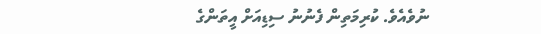ނުވެއެވެ. ކުރިމަތިން ފެނުނު ސިޑިއަށް އީތަންގެ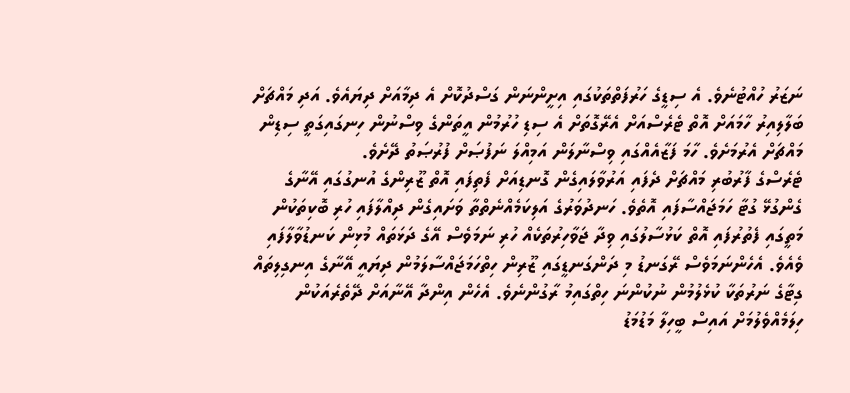ނަޒަރު ހުއްޓުނެވެ. އެ ސިޑީގެ ހަރުފަތްތަކުގައި އިށީންނަން ގަސްދުކޮށް އެ ދިމާއަށް ދިޔައެވެ. އަދި މައްޗަށް ބަލާލިއިރު ހާމައަށް އޮތް ޓެރެސްއަށް އެރޭގޮތަށް އެ ސިޑި ހުރުމުން އީތަންގެ ވިސްނުން ހިނގައިގަތީ ސިޑިން މައްޗަށް އެރުމަށެވެ. ހާމަ ފަޒާއެއްގައި ވިސްނާލަން އަމިއްލަ ނަފުޞަށް ފުރުޞަތު ދޭށެވެ.
ޓެރެސްގެ ފާރުބުރި މައްޗަށް ދެފައި އަރުވާލައިގެން ގޮނޑިއަށް ފެތިފައި އޮތް ޒޫރިންގެ އުނގުގައި އޭނާގެ ގެންގުޅޭ ގުޓާ ހަމަޖައްސާފައި އޮތެވެ. ހަނދުވަރުގެ އަލިކަމެއްނެތްތާ ވަށައިގެން ދިއްލާފައި ހުރި ބޮކިތަކުން މަތީގައި ފެތުރުފައި އޮތް ކަޅުސާލުގައި ވިދާ ޖަވާހިރުތަކެއް ހުރި ނަމަވެސް އޭގެ ދަޅަތައް މުޅިން ކަނޑުވާލާފައި ވެއެވެ. އެހެންނަމަވެސް ރޭގަނޑު މި ދަންގަނޑީގައި ޒޫރިން ހިތްހަމަޖައްސާލަމުން ދިޔައީ އޭނާގެ އިނގިލިތައް ގިޓާގެ ނަރުތަކާ ކުޅެލުމުން ނުކުންނަ ހިތްގައިމު ރާގުންނެވެ. އެހެން އިންދާ އޭނާއަށް ދޭތެރެއަކުން ހިލަމެއްވެލުމަށް އައިސް ބީހިލާ މަޑުމަޑު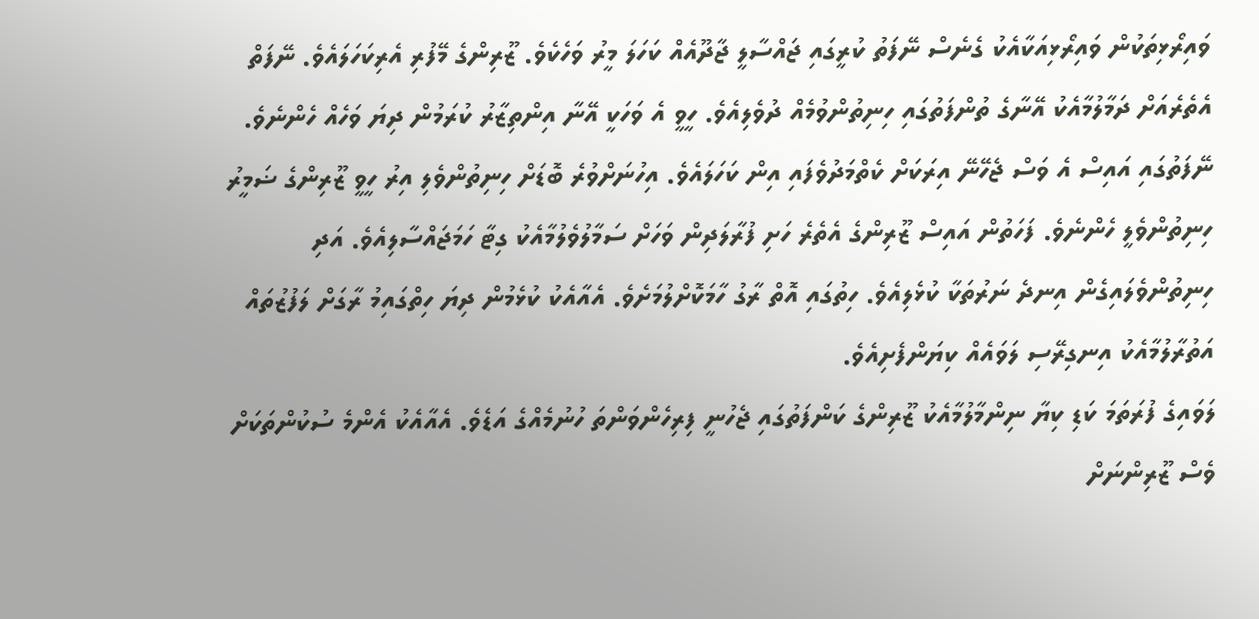ވައިރޯޅިތަކުން ވައިރޯޅިއަކާއެކު ގެނެސް ނޭފަތު ކުރީގައި ޖައްސާލީ ޖާދޫއެއް ކަހަލަ މީރު ވަހެކެވެ. ޒޫރިންގެ މޭފުރި އެރިކަހަލައެވެ. ނޭފަތް އެތެރެއަށް ދަމާލުމާއެކު އޭނާގެ ތުންފަތުގައި ހިނިތުންވުމެއް ދުވެލިއެވެ. ހީވީ އެ ވަހަކީ އޭނާ އިންތިޒާރު ކުރަމުން ދިޔަ ވަހެއް ހެންނެވެ. ނޭފަތުގައި އައިސް އެ ވަސް ޖެހޭނޭ އިރަކަށް ކެތްމަދުވެފައި އިން ކަހަލައެވެ. އިހުނަށްވުރެ ބޮޑަށް ހިނިތުންވެލި އިރު ހީވީ ޒޫރިންގެ ޟަމީރު ހިނިތުންވެލީ ހެންނެވެ. ފަހަތުން އައިސް ޒޫރިންގެ އެތެރެ ހަށި ފުރާލަދިން ވަހަށް ސަމާލުވެލުމާއެކު ގިޓާ ހަމަޖައްސާލިއެވެ. އަދި ހިނިތުންވެލައިގެން އިނދެ ނަރުތަކާ ކުޅެލިއެވެ. ހިތުގައި އޮތް ރާގު ހާމަކޮށްލުމަށެވެ. އެއާއެކު ކުޅެމުން ދިޔަ ހިތްގައިމު ރާގަށް ލަފުޒުތައް އަތުރާލުމާއެކު އިނގިރޭސި ލަވައެއް ކިޔަންފެށިއެވެ.
ލަވައިގެ ފުރަތަމަ ކަޑި ކިޔާ ނިންމާލުމާއެކު ޒޫރިންގެ ކަންފަތުގައި ޖެހުނީ ފިރިހެންވަންތަ ހުނުމެއްގެ އަޑެވެ. އެއާއެކު އެންމެ ސުކުންތަކަށް ވެސް ޒޫރިންނަށް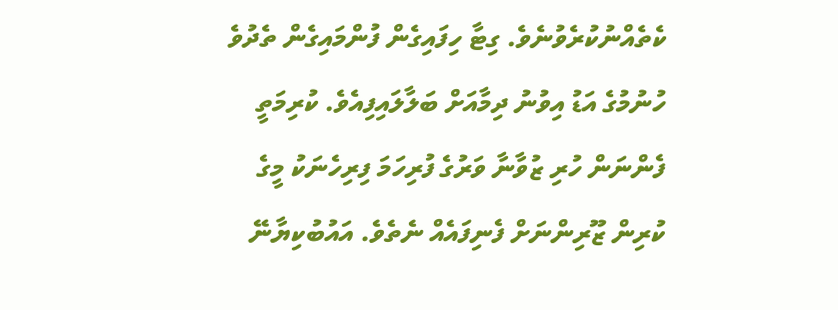ކެތެއްނުކުރެވުނެވެ. ގިޓާ ހިފައިގެން ފުންމައިގެން ތެދުވެ ހުނުމުގެ އަޑު އިވުނު ދިމާއަށް ބަލާލައިފިއެވެ. ކުރިމަތީ ފެންނަން ހުރި ޒުވާނާ ވަރުގެ ފުރިހަމަ ފިރިހެނަކު މީގެ ކުރިން ޒޫރިންނަށް ފެނިފައެއް ނެތެވެ. އައުބުކިޔާނޭ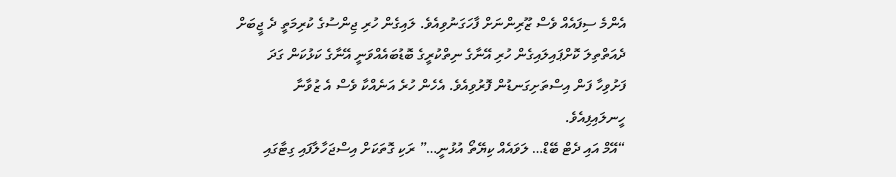އެންމެ ސިފައެއް ވެސް ޒޫރިންނަށް ފާހަގަނުވިއެވެ. ލައިގެން ހުރި ޖިންސުގެ ކުރިމަތީ ދެ ޖީބަށް ދެއަތްތިލަ ކޮށްޕައިލައިގެން ހުރި އޭނާގެ ނިތްކުރީގެ ބޮޑުބައެއްވަނީ އޭނާގެ ކަޅުކަން ގަދަ ފަށުވިހާ ފަން އިސްތަށިގަނޑުން ފޮރުވިއެވެ. އެހެން ހުރެ އަނެއްކާ ވެސް އެ ޒުވާނާ ހީނލައިފިއެވެ.
“އޭމް އައި ދެޓް ބޭޑް… ލަވައެއް ކިޔޭތޯ އުޅުނީ…” ރަކި ގޮތަކަށް އިސްޖަހާލާފައި ގިޓާގައި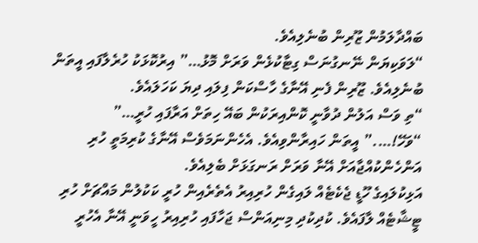ބައްދާލަމުން ޒޫރިން ބުނެލިއެވެ.
“ލަވަކިޔަން ނޭނގުނަސް ގިޓާކުޅެން ވަރަށް މޮޅު…” އިރުކޮޅަކު ހުރެލާފައި އީތަން ބުނެލިއެވެ. ޒޫރިން ފެނި އޭނާގެ ހާސްކަން ފިލައި ދިޔަ ކަހަލައެވެ.
“ތި ވަސް އަލުން ދުވާނީ ކޮންއިރަކުން ބައޭ ހިތަށް އަރާފައި ހުރީ…”
“ވަހޭ!….” އީތަން ހައިރާންވިއެވެ. އެހެންނަމަވެސް އޭނާގެ ކުރިމަތީ ހުރި އަންހެންކުއްޖާއަށް އޭނާ ވަރަށް ރަނގަޅަށް ބެލިއެވެ.
އަޅިކުލައިގެ ހޫޑީ ޖެކެޓެއް ލައިގެން ހުރިއިރު އެތެރެއިން ހުރީ ކަކުލުން މައްޗަށް ހުރި ޓީޝާޓެއް ލާފައެވެ. ކުދިކުދި މިނިއަންސް ޖަހާފައި ހުރިއިރު ހީވަނީ އޭނާ އެހުރީ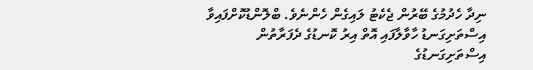ނިދާ ހެދުމުގެ ބޭރުން ޖެކެޓު ލައިގެން ހެންނެވެ. ބްލޮންޑުކޮށްފައިވާ އިސްތަށިގަނޑު ހާވާލާފައި އޮތް އިރު ކޮނޑުގެ ދެފަރާތުން އިސްތަށިގަނޑުގެ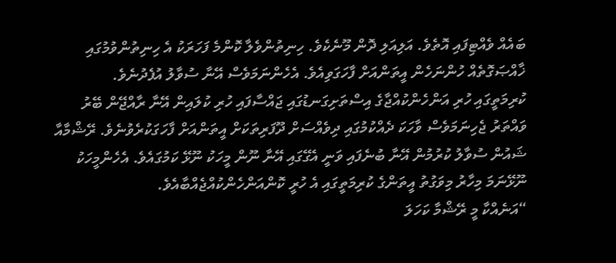ބައެއް ވެއްޓިފައި އޮތެވެ. އަލިއަލި ދޮން މޫނެކެވެ. ހިނިތުންވެލާ ކޮންމެ ފަހަރަކު އެ ހިނިތުންވުމުގައި ޚާއްޞަގޮތެއް ހުންނަހެން އީތަންއަށް ފާހަގަވިއެވެ. އެހެންނަމަވެސް އޭނާ ސުވާލު އުފެދުނެވެ.
ކުރިމަތީގައި ހުރި އަންހެންކުއްޖާގެ އިސްތަށިގަނޑުގައި ޖައްސާފައި ހުރި ކުލައިން އޭނާ ރާއްޖޭން ބޭރު ވައްތަރު ޖެހިނަމަވެސް ވާހަކަ ދެއްކުމުގައި ދިވެއްސަށް ދޫފަރިތަކަށް އީތަންއަށް ފާހަގަކުރެވުނެވެ. ރޭޝްމާއާ ޝައުން ސުވާލު ކުރުމުން އޭނާ ބުނެފައި ވަނީ އެގޭގައި އޭނާ ނޫން މީހަކު ނޫޅޭ ކަމުގައެވެ. އެހެންމީހަކު ނޫޅޭނަމަ މިހާރު މިވަގުތު އީތަންގެ ކުރިމަތީގައި އެ ހުރީ ކޮންއަންހެންކުއްޖެއްބާއެވެ.
“އަނެއްކާ މީ ރޭޝްމާ ކަހަލަ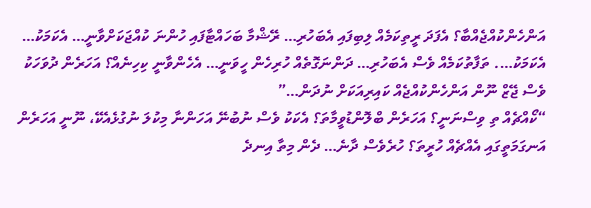އަންހެންކުއްޖެއްބާ؟ އެފަދަ ރީތިކަމެއް ލިބިފައި އެބަހުރި… ރޭޝްމާ ބަހައްޓާފައި ހުންނަ ކުއްޖަކަށްވާނީ… އެކަމަކު… އެކަމަކު…. ތަފާތުކަމެއް ވެސް އެބަހުރި… ދަންނަގޮތެއް ހުރިހެން ހީވަނީ… އެހެންވާނީ ކިހިނެއް؟ އަހަރެން ދުވަހަކު ވެސް ޖޭޒް ނޫން އަންހެންކުއްޖެއް ކައިރިއަކަށް ނުދަން…”
“ކޯއްޗެއް ތި ވިސްނަނީ؟ އަހަރެން ބްލޮންޑުވީމާތަ؟ އެކަކު ވެސް ނުބުނޭ އަހަންނާ މިކުލަ ނުގުޅެއެކޭ، ނޫނީ އަހަރެން އަނގަމަތީގައި އެއްޗެއް ހުރީތަ؟ ހުރެވެސް ދާނެ… ދެން މިތާ އިނދެ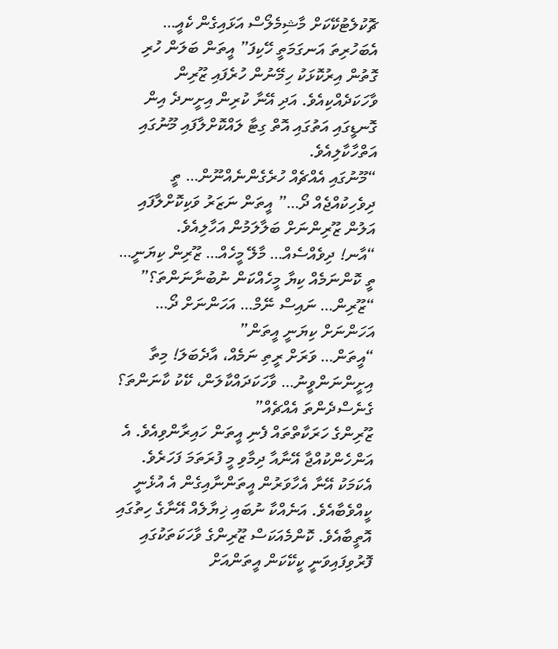ޗޮކުލެޓުކޭކަށް މާޝިމެލޯސް އަޅައިގެން ކެއީ… އެބަހުރިތަ އަނގަމަތީ ހޭކިފަ” އީތަން ބަލަން ހުރި ގޮތުން އިރުކޮޅަކު ހިމޭނުން ހުރެފައި ޒޫރިން ވާހަކަދެއްކިއެވެ. އަދި އޭނާ ކުރިން އިށީނދެ އިން ގޮނޑީގައި އަތުގައި އޮތް ގިޓާ ލައްކޮށްލާފައި މޫނުގައި އަތްހާކާލިއެވެ.
“މޫނުގައި އެއްޗެއް ހުރެގެންނެއްނޫން… ތީ ދިވެހިކުއްޖެއް ދޯ…” އީތަން ނަޒަރު ވަކިކޮށްލާފައި އަލުން ޒޫރިންނަށް ބަލާލަމުން އަހާލިއެވެ.
“އާނ! ދިވެއްސެއް… މާލޭ މީހެއް… ޒޫރިން ކިޔަނީ… ތީ ކޮންނަމެއް ކިޔާ މީހެއްކަން ނުބުނާނަންތަ؟”
“ޒޫރިން… ނައިސް ނޭމް… އަހަންނަށް ދޯ… އަހަންނަށް ކިޔަނީ އީތަން”
“އީތަން… ވަރަށް ރީތި ނަމެއް، އާދެބަލަ! މިތާ އިށީންނަންވީނު… ވާހަކަދައްކާލަން، ކޭކު ކާނަންތަ؟ ގެނެސްދެންތަ އެއްޗެއް”
ޒޫރިންގެ ހަރަކާތްތައް ފެނި އީތަން ހައިރާންވިއެވެ. އެ އަންހެންކުއްޖާ އޭނާއާ ދިމާވި މީ ފުރަތަމަ ފަހަރެވެ. އެކަމަކު އޭނާ އެހާވަރުން އީތަންނާއިގެން އެ އުޅެނީ ކީއްވެބާއެވެ. އަނެއްކާ ނުބައި ޚިޔާލެއް އޭނާގެ ހިތުގައި އޮތީބާއެވެ. ކޮންމެއަކަސް ޒޫރިންގެ ވާހަކަތަކުގައި ފޮރުވިފައިވަނީ ކީކޭކަން އީތަންއަށް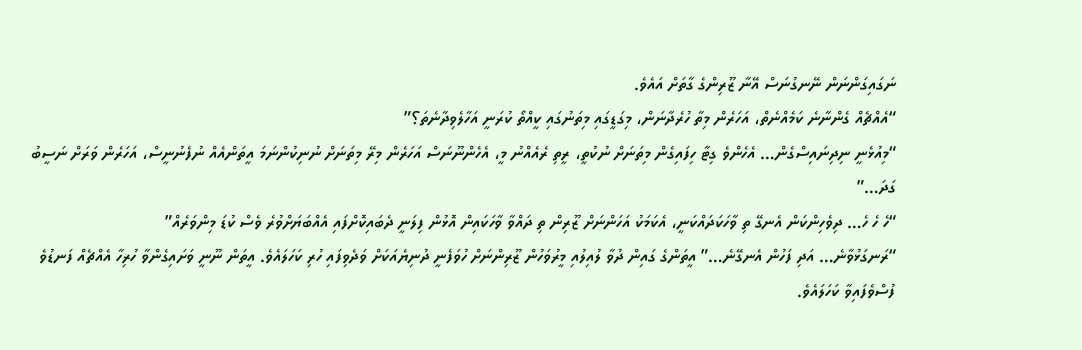ނަގައިގަންނަން ނޭނގުނަސް އޭނާ ޒޫރިންގެ ގާތަށް އައެވެ.
“އެއްޗެއް ގެންނާނެ ކަމެއްނެތް، އަހަރެން މިތާ ހުރެދާނަން، މިގަޑީގައި މިތަނުގައި ކީއްތޯ ކުރަނީ އަހާލެވިދާނެތަ؟”
“މިއުޅެނީ ނިދިނައިސްގެން… އެހެންވެ ގިޓާ ހިފައިގެން މިތަނަށް ނުކުތީ، ރީތި ރެއެއްނު މީ، އެހެންނޫނަސް އަހަރެން މިރޭ މިތަނަށް ނުނިކުންނަމަ އީތަންއެއް ނުފެނުނީސް، އަހަރެން ވަރަށް ނަސީބު ގަދަ…”
“ހެ ހެ ހެ… ދިވެހިންކަން އެނގޭ ތި ވާހަކަދައްކަނީ، އެކަމަކު އަހަންނަށް ޒޫރިން ތި ދައްވާ ވާހަކައިން އޮޅުން ފިލަނީ ދެބައިކޮށްފައި އެއްބަޔަށްވުރެ ވެސް ކުޑަ މިންވަރެއް”
“ރަނގަޅުވާނެ… އަދި ފަހުން އެނގޭނެ…” އީތަންގެ ގައިން ދުވާ ލުއިލުއި މީރުވަހުން ޒޫރިންނަށް ހުވަފެނީ ދުނިޔެއަކަށް ވަދެވިފައި ހުރި ކަހަލައެވެ. އީތަން ނޫނީ ވަށައިގެންވާ ހުރިހާ އެއްޗެއް ފަނޑުވެ ފުސްވެފައިވާ ކަހަލައެވެ.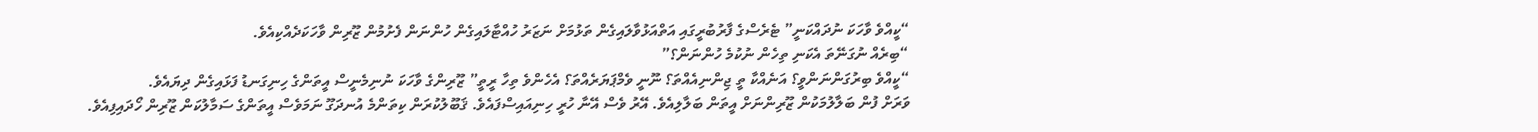“ކީއްވެ ވާހަކަ ނުދައްކަނީ” ޓެރެސްގެ ފާރުބުރީގައި އަތްއަޅުވާލައިގެން ތަޅުމަށް ނަޒަރު ހުއްޓާލައިގެން ހުންނަން ފެށުމުން ޒޫރިން ވާހަކަދެއްކިއެވެ.
“ބިރެއް ނުގަނޭތަ އެކަނި ތިހެން ނުކުމެ ހުންނަން؟”
“ކީއްވެ ބިރުގަންނަންވީ؟ އަނެއްކާ ތީ ޖިންނިއެއްތަ؟ ނޫނީ ވެމްޕަޔަރެއްތަ؟ އެހެންވެ ތިހާ ރީތީ” ޒޫރިންގެ ވާހަކަ ނުނިމެނީސް އީތަންގެ ހިނިގަނޑު ފަޅައިގެން ދިޔައެވެ.
ވަރަށް ފުން ބަލާލުމަކުން ޒޫރިންނަށް އީތަން ބަލާލިއެވެ. އޭރު ވެސް އޭނާ ހުރީ ހިނިއައިސްފައެވެ. ޤަބޫލުކުރަން ކިތަންމެ އުނދަގޫ ނަމަވެސް އީތަންގެ ސަމާލުކަން ޒޫރިން ހޯދައިފިއެވެ.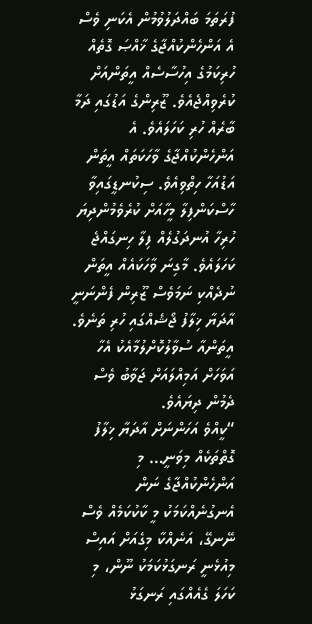ފުރަތަމަ ބައްދަލުވުމުން އެކަނި ވެސް އެ އަންހެންކުއްޖާގެ ޚާއްޞަ ގޮތެއް ހުރިކަމުގެ އިހުސާސެއް އީތަންއަށް ކުރެވިއްޖެއެވެ. ޒޫރިންގެ އަޑުގައި ދަމާ ބާރެއް ހުރި ކަހަލައެވެ. އެ އަންހެންކުއްޖާގެ ވާހަކަތައް އީތަން އަޑުއަހާ ހިތްވިއެވެ. ސިކުނޑީގައިވާ ހާސްކަންފިލާ މީހާއަށް ކުރެވެމުންދިޔަ ހުރިހާ އުނދަގުލެއް ފިލާ ހިނގައްޖެ ކަހަލައެވެ. މާގިނަ ވާހަކައެއް އީތަން ނުދެއްކި ނަމަވެސް ޒޫރިން ފެންނަނީ އާދަޔާ ޚިލާފު ޖޯޝެއްގައި ހުރި ތަނެވެ. އީތަންއާ ސުވާލުކޮށްލުމާއެކު އެހާ އަވަހަށް އަމިއްލައަށް ޖަވާބު ވެސް ދެމުން ދިޔައެވެ.
“ކީއްވެ އަހަންނަށް އާދަޔާ ޚިލާފު ގޮތްތަކެއް މިވަނީ… މި އަންހެންކުއްޖާގެ ނަން އެނގުނެއްކަމަކު މީ ކާކުކަމެއް ވެސް ނޭނގޭ، އަނެއްކާ މިގެއަށް އައިސް މިއުޅެނީ ރަނގަޅުކަމަކު ނޫން، މި ކަހަލަ ގެއެއްގައި ރަނގަޅު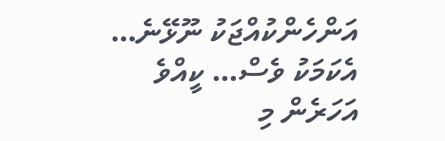އަންހެންކުއްޖަކު ނޫޅޭނެ… އެކަމަކު ވެސް… ކީއްވެ އަހަރެން މި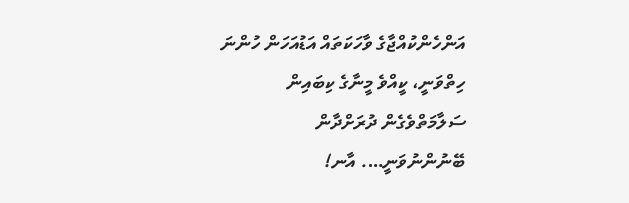އަންހެންކުއްޖާގެ ވާހަކަތައް އަޑުއަހަން ހުންނަ ހިތްވަނީ، ކީއްވެ މީނާގެ ކިބައިން ސަލާމަތްވެގެން ދުރަށްދާން ބޭނުންނުވަނީ…. އާނ!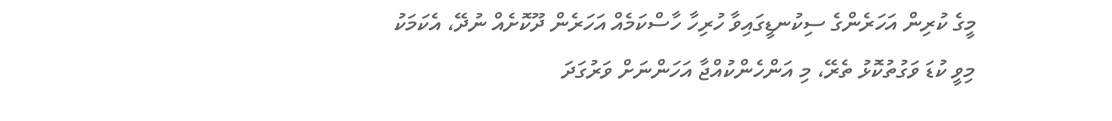މީގެ ކުރިން އަހަރެންގެ ސިކުނޑީގައިވާ ހުރިހާ ހާސްކަމެއް އަހަރެން ދޫކޮށެއް ނުދޭ، އެކަމަކު މިވީ ކުޑަ ވަގުތުކޮޅު ތެރޭ، މި އަންހެންކުއްޖާ އަހަންނަށް ވަރުގަދަ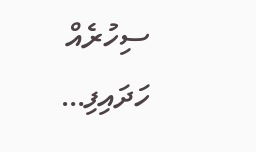ސިހުރެއް ހަދައިފި…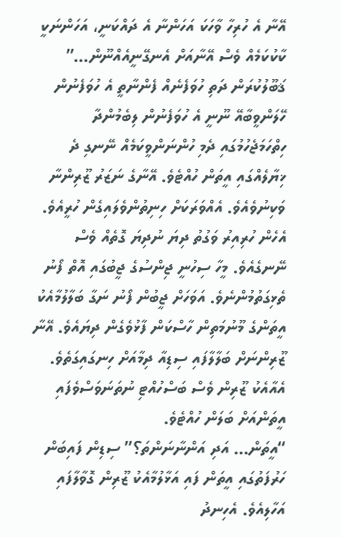އޭނާ އެ ހުރިހާ ވާހަކަ އަހަންނާ އެ ދައްކަނީ، އަހަންނަކީ ކާކުކަމެއް ވެސް އޭނާއަށް އެނގޭނީއެއްނޫން…”
ޤަބޫލުކުރަން ދަތި ހުވަފެނެއް ފެންނާތީ އެ ހުވަފެނުން ހޭލަންވީބާއޭ ނޫނީ އެ ހުވަފެނުން ލިބެމުންދާ ހިތްހަމަޖެހުމުގައި ދެމި ހުންނަންވީކަމެއް ނޭނގި ދެ ޚިޔާލެއްގައި އީތަން ހުއްޓެވެ. އޭނާގެ ނަޒަރު ޒޫރިންނާ ވަކިނުވެއެވެ. އެއްވަރަކަށް ހިނިތުންވެލައިގެން ހުރީއެވެ. އެހެން ހުރިއިރު ވަގުތު ދިޔަ ނުދިޔަ ގޮތެއް ވެސް ނޭނގެއެވެ. މީހާ ސިހުނީ ޖިންސުގެ ޖީބުގައި އޮތް ފޯނު ތެޅިގަތުމުންނެވެ. އަވަހަށް ޖީބުން ފޯނު ނަގާ ބަލާލުމާއެކު އީތަންގެ މޫނުމަތިން ހާސްކަން ފާޅުވެގެން ދިޔައެވެ. އޭނާ ޒޫރިންނަށް ބަލާލާފައި ސިޑިއާ ދިމާއަށް ހިނގައިގަތެވެ. އެއާއެކު ޒޫރިން ވެސް ބަސްހުއްޓި ނުތަނަވަސްވެފައި އީތަންއަށް ބަލަން ހުއްޓެވެ.
“އީތަން… އަދި އަންނާނަންތަ؟” ސިޑިން ފައިބަން ހަރުފަތުގައި އީތަން ފައި އަޅާލުމާއެކު ޒޫރިން ގޮވާލާފައި އަހާލިއެވެ. އެހިނދު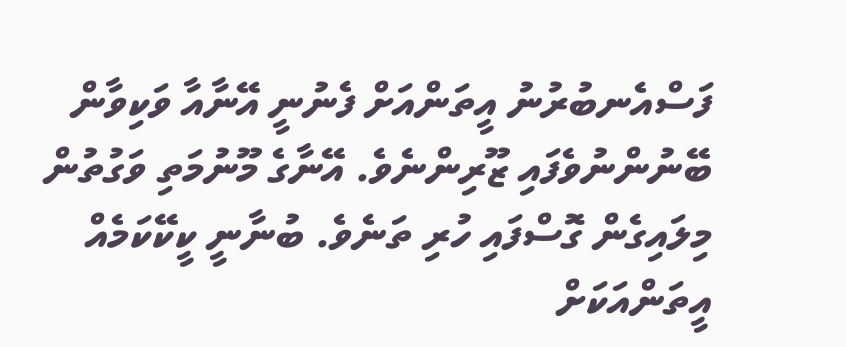ފަސްއެނބުރުނު އީތަންއަށް ފެނުނީ އޭނާއާ ވަކިވާން ބޭނުންނުވެފައި ޒޫރިންނެވެ. އޭނާގެ މޫނުމަތި ވަގުތުން މިލައިގެން ގޮސްފައި ހުރި ތަނެވެ. ބުނާނީ ކީކޭކަމެއް އީތަންއަކަށް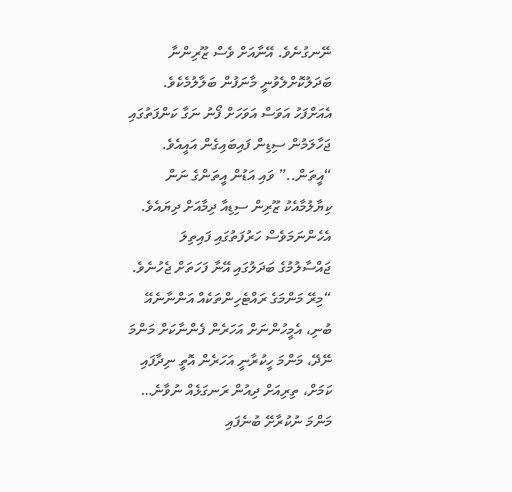ނޭނގުނެވެ. އޭނާއަށް ވެސް ޒޫރިންނާ ބަދަލުކޮށްލެވުނީ މާނަފުން ބަލާލުމެކެވެ. އެއަށްފަހު އަވަސް އަވަހަށް ފޯނު ނަގާ ކަންފަތުގައި ޖަހާލަމުން ސިޑިން ފައިބައިގެން އައީއެވެ.
“އީތަން..” ވައި އަޑުން އީތަންގެ ނަން ކިޔާލުމާއެކު ޒޫރިން ސިޑިއާ ދިމާއަށް ދިޔައެވެ. އެހެންނަމަވެސް ހަރުފަތުގައި ފައިތިލަ ޖައްސާލުމުގެ ބަދަލުގައި އޭނާ ފަހަތަށް ޖެހުނެވެ.
“މިރޭ މަންމަގެ ރައްޓެހިންތަކެއް އަންނާނެއޭ ބުނި، އެމީހުންނަށް އަހަރެން ފެންނާކަށް މަންމަ ނޭދޭ، މަންމަ ހީކުރާނީ އަހަރެން އޮތީ ނިދާފައި ކަމަށް، ތިރިއަށް ދިއުން ރަނގަޅެއް ނުވާނެ… މަންމަ ނުކުރާށޭ ބުނެފައި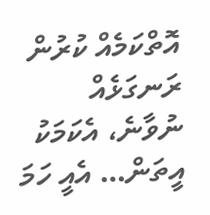އޮތްކަމެއް ކުރުން ރަނގަޅެއް ނުވާނެ، އެކަމަކު އީތަން… އެއީ ހަމަ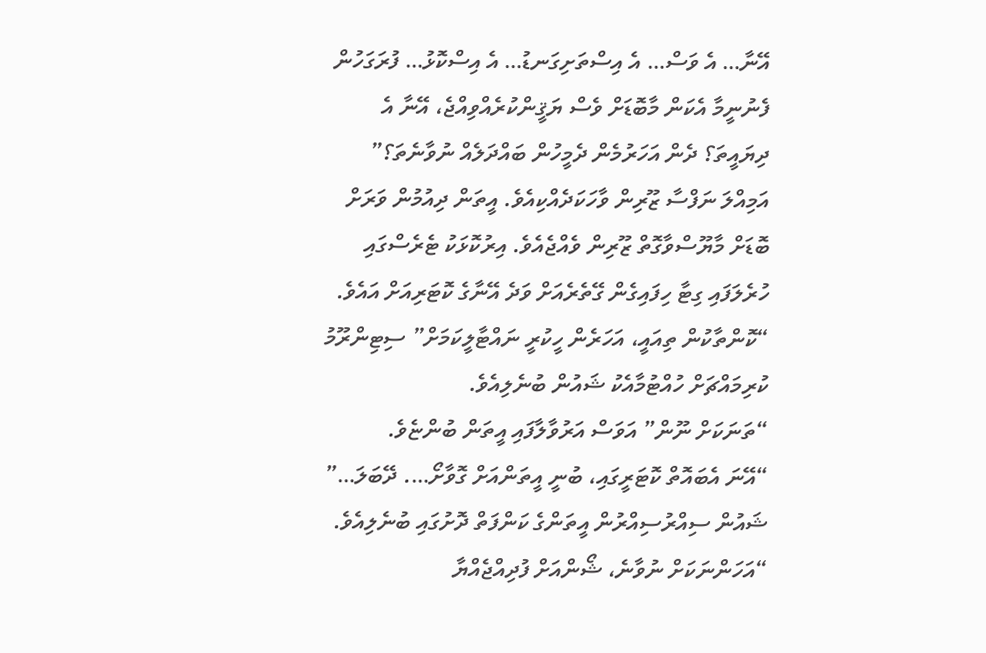އޭނާ… އެ ވަސް… އެ އިސްތަށިގަނޑު… އެ އިސްކޮޅު… ފުރަގަހުން ފެނުނީމާ އެކަން މާބޮޑަށް ވެސް ޔަޤީންކުރެއްވިއްޖެ، އޭނާ އެ ދިޔައީތަ؟ ދެން އަހަރުމެން ދެމީހުން ބައްދަލެއް ނުވާނެތަ؟” އަމިއްލަ ނަފްސާ ޒޫރިން ވާހަކަދެއްކިއެވެ. އީތަން ދިއުމުން ވަރަށް ބޮޑަށް މާޔޫސްވާގޮތް ޒޫރިން ވެއްޖެއެވެ. އިރުކޮޅަކު ޓެރެސްގައި ހުރެލަފައި ގިޓާ ހިފައިގެން ގޭތެރެއަށް ވަދެ އޭނާގެ ކޮޓަރިއަށް އައެވެ.
“ކޮންތާކުން ތިއައީ، އަހަރެން ހީކުރީ ނައްޓާލީކަމަށް” ސިޓިންރޫމު ކުރިމައްޗަށް ހުއްޓުމާއެކު ޝައުން ބުނެލިއެވެ.
“ތަނަކަށް ނޫން” އަވަސް އަރުވާލާފައި އީތަން ބުންޏެވެ.
“އޭނަ އެބައޮތް ކޮޓަރީގައި، ބުނީ އީތަންއަށް ގޮވާށޯ…. ދޭބަލަ…” ޝައުން ސިއްރުސިއްރުން އީތަންގެ ކަންފަތް ދޮށުގައި ބުނެލިއެވެ.
“އަހަންނަކަށް ނުވާނެ، ޝޯންއަށް ފުދިއްޖެއްޔާ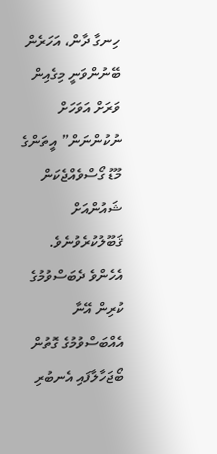ހިނގާ ދާން، އަހަރެން ބޭނުންވަނީ މިގެއިން ވަރަށް އަވަހަށް ނުކުންނަން” އީތަންގެ މޫޑު ގޯސްވެއްޖެކަން ޝައުންއަށް ޤަބޫލުކުރެވުނެވެ. އެހެންވެ ދެބަސްވުމުގެ ކުރިން އޭނާ އެއްބަސްވުމުގެ ގޮތުން ބޯޖަހާލާފައި އެނބުރި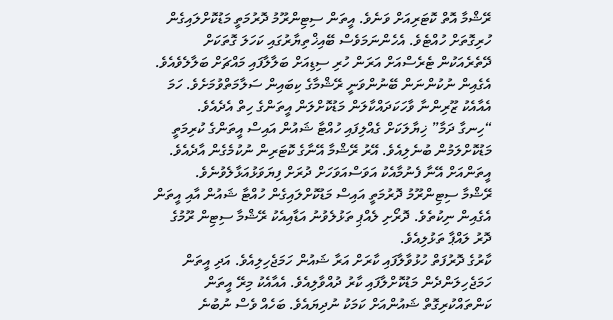ރޭޝްމާ އޮތް ކޮޓަރިއަށް ވަނެވެ. އީތަން ސިޓިންރޫމު ދޮރުމަތީ މަޑުކޮށްލައިގެން ހުރިގޮތަށް ހުއްޓެވެ. އެހެންނަމަވެސް ބޭއިޚްތިޔާރުގައި ކަހަލަ ގޮތަކަށް ދޭތެރެއަކުން ޓެރެސްއަށް އަރަން ހުރި ސިޑިއަށް ބަލާލާފައި މައްޗަށް ބަލާލެވެއެވެ. އެގެއިން ނުކުންނަން ބޭނުންވަނީ ރޭޝްމާގެ ކިބައިން ސަލާމަތްވުމަށެވެ. ހަމަ އެއާއެކު ޒޫރިންނާ ވާހަކަދައްކާލަން މަޑުކޮށްލަން އީތަންގެ ހިތް އެދެއެވެ.
“ހިނގާ ދަމާ” ޚިޔާލަކަށް ގެއްލިފައި ހުއްޓާ ޝައުން އައިސް އީތަންގެ ކުރިމަތީ މަޑުކޮށްލަމުން ބުނެލިއެވެ. އޭރު ރޭޝްމާ އޭނާގެ ކޮޓަރިން ނުކުމެގެން އާދެއެވެ. އީތަންއަށް އޭނާ ފެނުމާއެކު އަވަސްއަވަހަށް ދުރަށް ފިޔަވަޅުއަޅާލެވުނެވެ.
ރޭޝްމާ ސިޓިންރޫމު ދޮރުމަތީ އައިސް މަޑުކޮށްލައިގެން ހުއްޓާ ޝައުން އާއި އީތަން އެގެއިން ނިކުތެވެ. ދޮރޯށި ލެއްޕި ތަޅުލެވުނު އަޑާއިއެކު ރޭޝްމާ ސިޓިން ރޫމުގެ ދޮރު ލައްޕާ ތަޅުލިއެވެ.
ކާރުގެ ދޮރުފަތް ހުޅުވާލާފައި ކާރަށް އަރާ ޝައުން ހަމަޖެހިލިއެވެ. އަދި އީތަން ހަމަޖެހިލަންދެން މަޑުކޮށްލާފައި ކާރު ދުއްވާލިއެވެ. އެއާއެކު މިރޭ އީތަން ކަންތައްކުރިގޮތް ޝައުންއަށް ކަމަކު ނުދިޔައެވެ. ބަހެއް ވެސް ނުބުނެ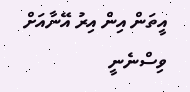އީތަން އިން އިރު އޭނާއަށް ވިސްނެނީ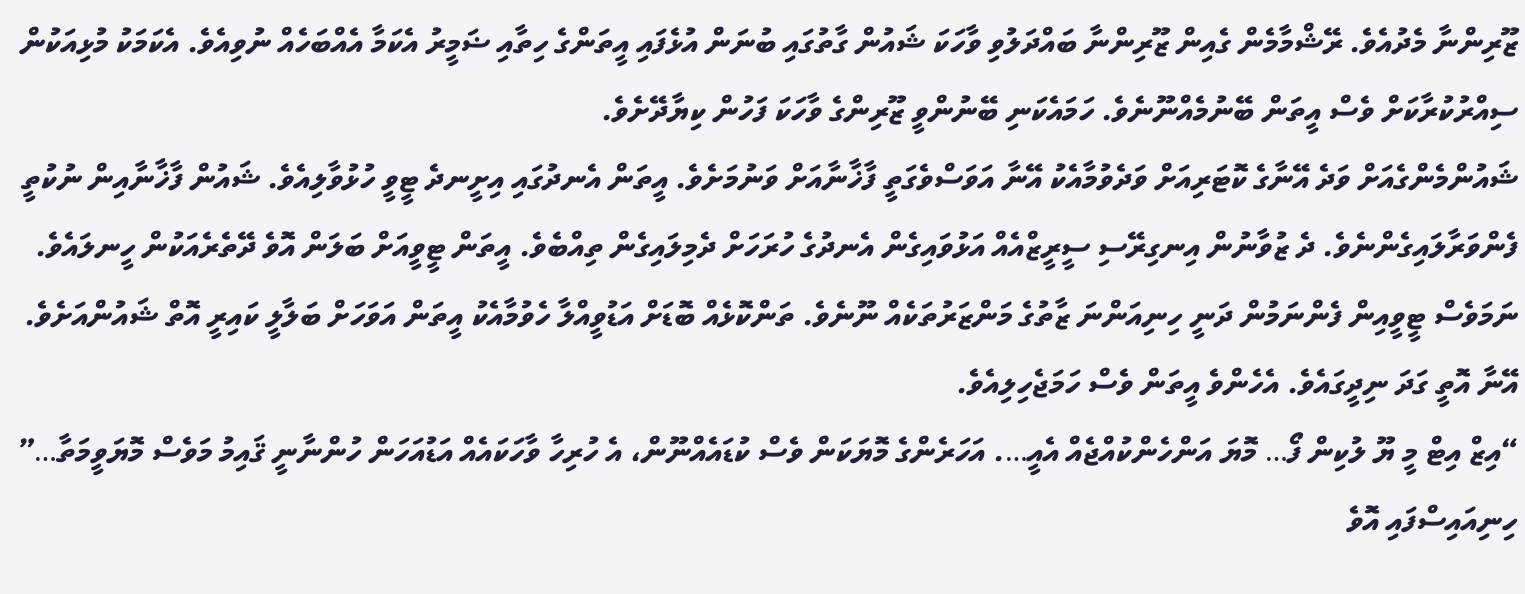ޒޫރިންނާ މެދުއެވެ. ރޭޝްމާމެން ގެއިން ޒޫރިންނާ ބައްދަލުވި ވާހަކަ ޝައުން ގާތުގައި ބުނަން އުޅެފައި އީތަންގެ ހިތާއި ޟަމީރު އެކަމާ އެއްބަހެއް ނުވިއެވެ. އެކަމަކު މުޅިއަކުން ސިއްރުކުރާކަށް ވެސް އީތަން ބޭނުމެއްނޫނެވެ. ހަމައެކަނި ބޭނުންވީ ޒޫރިންގެ ވާހަކަ ފަހުން ކިޔާދޭށެވެ.
ޝައުންމެންގެއަށް ވަދެ އޭނާގެ ކޮޓަރިއަށް ވަދެވުމާއެކު އޭނާ އަވަސްވެގަތީ ފާޚާނާއަށް ވަނުމަށެވެ. އީތަން އެނދުގައި އިށީނދެ ޓީވީ ހުޅުވާލިއެވެ. ޝައުން ފާޚާނާއިން ނުކުތީ ފެންވަރާލައިގެންނެވެ. ދެ ޒުވާނުން އިނގިރޭސި ސީރީޒްއެއް އަޅުވައިގެން އެނދުގެ ހުރަހަށް ދެމިލައިގެން ތިއްބެވެ. އީތަން ޓީވީއަށް ބަލަން އޮވެ ދޭތެރެއަކުން ހީނލައެވެ. ނަމަވެސް ޓީވީއިން ފެންނަމުން ދަނީ ހިނިއަންނަ ޒާތުގެ މަންޒަރުތަކެއް ނޫނެވެ. ތަންކޮޅެއް ބޮޑަށް އަޑުވީއްލާ ހެވުމާއެކު އީތަން އަވަހަށް ބަލާލީ ކައިރީ އޮތް ޝައުންއަށެވެ. އޭނާ އޮތީ ގަދަ ނިދީގައެވެ. އެހެންވެ އީތަން ވެސް ހަމަޖެހިލިއެވެ.
“އިޒް އިޓް މީ ޔޫ ލުކިން ފޯ… މޮޔަ އަންހެންކުއްޖެއް އެއީ…. އަހަރެންގެ މޮޔަކަން ވެސް ކުޑައެއްނޫން، އެ ހުރިހާ ވާހަކައެއް އަޑުއަހަން ހުންނާނީ ޤައިމު މަވެސް މޮޔަވީމަތާ…” ހިނިއައިސްފައި އޮވެ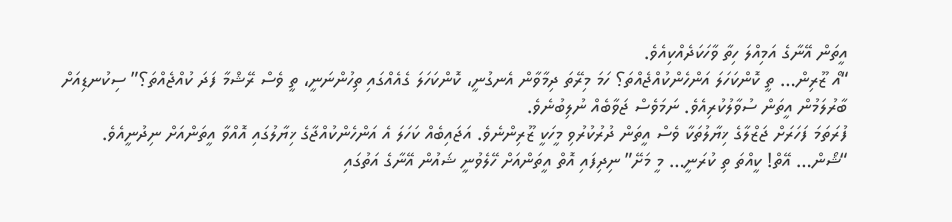އީތަން އޭނާގެ އަމިއްލަ ހިތާ ވާހަކަދެއްކިއެވެ.
“އޯ ޒޫރިން… ތީ ކޮންކަހަލަ އަންހެންކުއްޖެއްތަ؟ ހަމަ މިރޭތަ ދިމާވާން އެނގުނީ، ކޮންކަހަލަ ގެއެއްގައި ތިހުންނަނީ، ތީ ވެސް ރޭޝްމާ ފަދަ ކުއްޖެއްތަ؟” ސިކުނޑިއަށް ބާރުލަމުން އީތަން ސުވާލުކުރިއެވެ. ނަމަވެސް ޖަވާބެއް ނުލިބުނެވެ.
ފުރަތަމަ ފަހަރަށް ޖަޒްލާގެ ޚިޔާލުތަކާ ވެސް އީތަން ދުރުކުރުވި މީހަކީ ޒޫރިންނެވެ. އަޖައިބެއް ކަހަލަ އެ އަންހެންކުއްޖާގެ ޚިޔާލުގައި އޮއްވާ އީތަންއަށް ނިދުނީއެވެ.
“ޝޯން… އޭތް! ކީއްތަ ތި ކުރަނީ… މީ މަށޭ” ނިދިފައި އޮތް އީތަންއަށް ހޭލެވުނީ ޝައުން އޭނާގެ އަތުގައި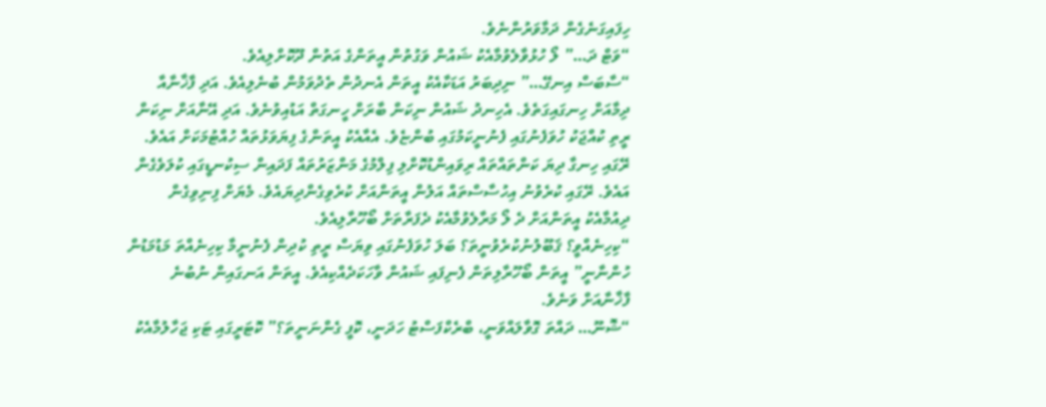ހިފައިގަނެގެން ދަމާވަރުންނެވެ.
“ވަޓް ދަ…” ލޯ ހުޅުވާލެވުމާއެކު ޝައުން ވަގުތުން އީތަންގެ އަތުން ދޫކޮށްލިއެވެ.
“ސާބަސް އިނގޭ…” ނިދިބަރު އަޑަކާއެކު އީތަން އެނދުން ތެދުވަމުން ބުނެލިއެވެ. އަދި ފާޚާނާއާ ދިމާއަށް ހިނގައިގަތެވެ. އެހިނދު ޝައުން ނިކަން ބާރަށް ހީނގަތް އަޑުއިވުނެވެ. އަދި އޭނާއަށް ނިކަން ރީތި ކުއްޖަކު ހުވަފެނުގައި ފެނުނީކަމުގައި ބުންޏެވެ. އެއާއެކު އީތަންގެ ފިޔަވަޅުތައް ހުއްޓުމަކަށް އައެވެ. ރޭގައި ހިނގާ ދިޔަ ކަންތައްތައް ރިވައިންޑުކޮށްލި ފިލްމުގެ މަންޒަރުތައް ފަދައިން ސިކުނޑީގައި ކުލަވެގެން އައެވެ. ރޭގައި ކުރެވުނު އިހުސާސްތައް އަލުން އީތަންއަށް ކުރެވިގެންދިޔައެވެ. މެޔަށް ފިނިވިގެން ދިއުމާއެކު އީތަންއަށް ދެ ލޯ މަރާލެވުމާއެކު ދެފަރާތަށް ބޯހޫރާލިއެވެ.
“ކިހިނެއްވީ؟ ޤަބޫލުނުކުރެވުނީތަ؟ ބަލަ ހުވަފެނުގައި ވިޔަސް ރީތި ކުދިން ފެނުނީމާ ކިހިނެއްތަ މަޑުމަޑުން ހުންނާނީ” އީތަން ބޯހޫރާލިތަން ފެނިފައި ޝައުން ވާހަކަދެއްކިއެވެ. އީތަން އަނގައިން ނުބުނެ ފާޚާނާއަށް ވަނެވެ.
“ޝޮނޫ… ދައްތަ ގޮވާލައްވަނީ، ބްރެކްފަސްޓު ހަދަނީ، ކޮފީ ގެންނަނީތަ؟” ކޮޓަރީގައި ޓަކި ޖަހާލުމާއެކު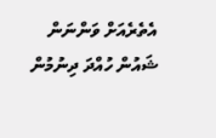އެތެރެއަށް ވަންނަން ޝައުން ހުއްދަ ދިނުމުން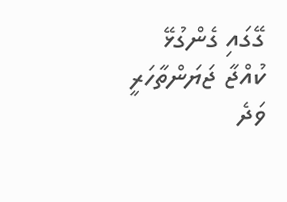ގޭގައި ގެންގުޅޭ ކުއްޖާ ޖަޔަންތާހަރީ ވަދެ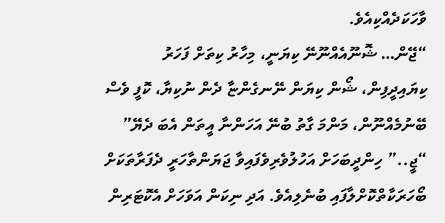ވާހަކަދެއްކިއެވެ.
“ޖޭން… ޝޮނޫއެއްނޫނޭ ކިޔަނީ، މިހާރު ކިތަށް ފަހަރު ކިޔައިދީފިން، ޝޯން ކިޔަން ނޭނގެންޏާ ދެން ނުކިޔާ، ކޮފީ ވެސް ބޭނުމެއްނޫން، މަންމަ ގާތު ބުނޭ އަހަންނާ އީތަން އެބަ ދެޔޭ”
“ޖީ..” ހިންދީބަހަށް އަހުލުވެރިވެފައިވާ ޖަޔަންތާހަރީ ދެފަރާތަކަށް ބޯހަރަކާތްކޮށްލާފައި ބުނެލިއެވެ. އަދި ނިކަން އަވަހަށް އެކޮޓަރިން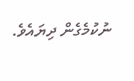ނުކުމެގެން ދިޔައެވެ.